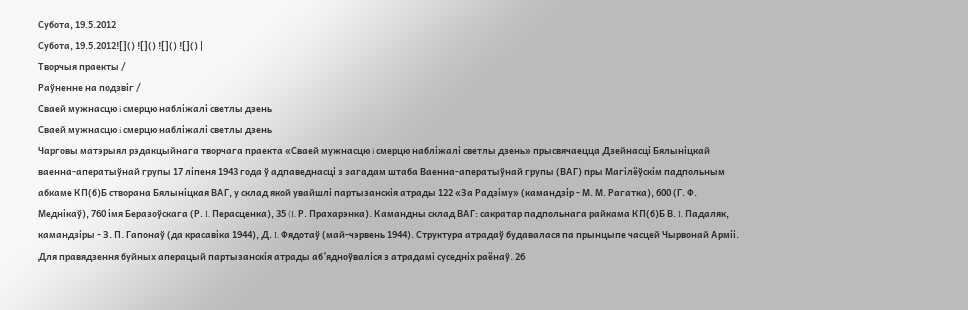Субота, 19.5.2012
Субота, 19.5.2012![]() ![]() ![]() ![]() |
Творчыя праекты /
Раўненне на подзвіг /
Сваей мужнасцю i смерцю наблiжалi светлы дзень
Сваей мужнасцю i смерцю наблiжалi светлы дзень
Чарговы матэрыял рэдакцыйнага творчага праекта «Сваей мужнасцю i смерцю наблiжалi светлы дзень» прысвячаецца Дзейнасцi Бялынiцкай ваенна-аператыўнай групы 17 лiпеня 1943 года ў адпаведнасцi з загадам штаба Ваенна-аператыўнай групы (ВАГ) пры Магiлёўскiм падпольным абкаме КП(б)Б створана Бялынiцкая ВАГ, у склад якой увайшлi партызанскiя атрады 122 «За Радзiму» (камандзiр - М. М. Рагатка), 600 (Г. Ф. Меднiкаў), 760 iмя Беразоўскага (Р. I. Перасценка), 35 (I. Р. Прахарэнка). Камандны склад ВАГ: сакратар падпольнага райкама КП(б)Б В. I. Падаляк, камандзiры - З. П. Гапонаў (да красавiка 1944), Д. I. Фядотаў (май-чэрвень 1944). Структура атрадаў будавалася па прынцыпе часцей Чырвонай Армii. Для правядзення буйных аперацый партызанскiя атрады аб’ядноўвалiся з атрадамi суседнiх раёнаў. 26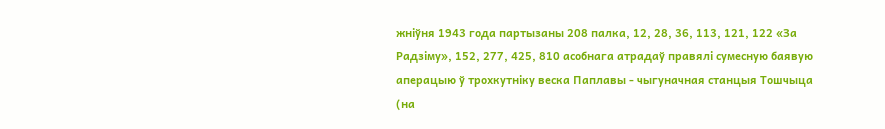жнiўня 1943 года партызаны 208 палка, 12, 28, 36, 113, 121, 122 «За Радзiму», 152, 277, 425, 810 асобнага атрадаў правялi сумесную баявую аперацыю ў трохкутнiку веска Паплавы - чыгуначная станцыя Тошчыца (на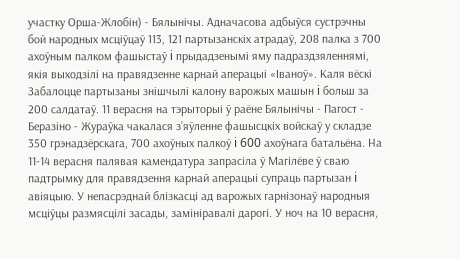участку Орша-Жлобiн) - Бялынiчы. Адначасова адбыўся сустрэчны бой народных мсцiўцаў 113, 121 партызанскiх атрадаў, 208 палка з 700 ахоўным палком фашыстаў i прыдадзенымi яму падраздзяленнямi, якiя выходзiлi на правядзенне карнай аперацыi «Iваноў». Каля вёскi Забалоцце партызаны знiшчылi калону варожых машын i больш за 200 салдатаў. 11 верасня на тэрыторыi ў раёне Бялынiчы - Пагост - Беразiно - Жураўка чакалася з’яўленне фашысцкiх войскаў у складзе 350 грэнадзёрскага, 700 ахоўных палкоў i 600 ахоўнага батальёна. На 11-14 верасня палявая камендатура запрасiла ў Магiлёве ў сваю падтрымку для правядзення карнай аперацыi супраць партызан i авiяцыю. У непасрэднай блiзкасцi ад варожых гарнiзонаў народныя мсцiўцы размясцiлi засады, замiнiравалi дарогi. У ноч на 10 верасня,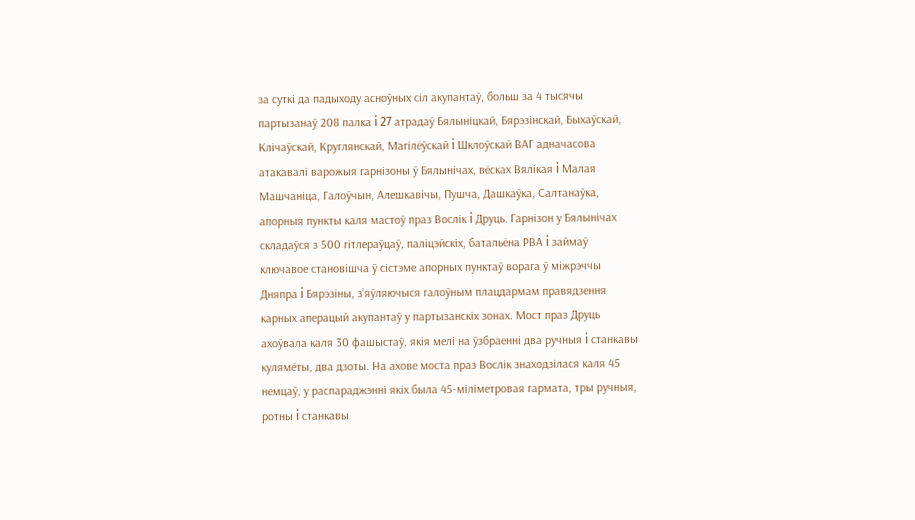за суткi да падыходу асноўных сiл акупантаў, больш за 4 тысячы партызанаў 208 палка i 27 атрадаў Бялынiцкай, Бярэзiнскай, Быхаўскай, Клiчаўскай, Круглянскай, Магiлёўскай i Шклоўскай ВАГ адначасова атакавалi варожыя гарнiзоны ў Бялынiчах, вёсках Вялiкая i Малая Машчанiца, Галоўчын, Алешкавiчы, Пушча, Дашкаўка, Салтанаўка, апорныя пункты каля мастоў праз Вослiк i Друць. Гарнiзон у Бялынiчах складаўся з 500 гітлераўцаў, палiцэйскiх, батальёна РВА i займаў ключавое становiшча ў сiстэме апорных пунктаў ворага ў мiжрэччы Дняпра i Бярэзiны, з’яўляючыся галоўным плацдармам правядзення карных аперацый акупантаў у партызанскiх зонах. Мост праз Друць ахоўвала каля 30 фашыстаў, якiя мелi на ўзбраеннi два ручныя i станкавы кулямёты, два дзоты. На ахове моста праз Вослік знаходзiлася каля 45 немцаў, у распараджэннi якiх была 45-мiлiметровая гармата, тры ручныя, ротны i станкавы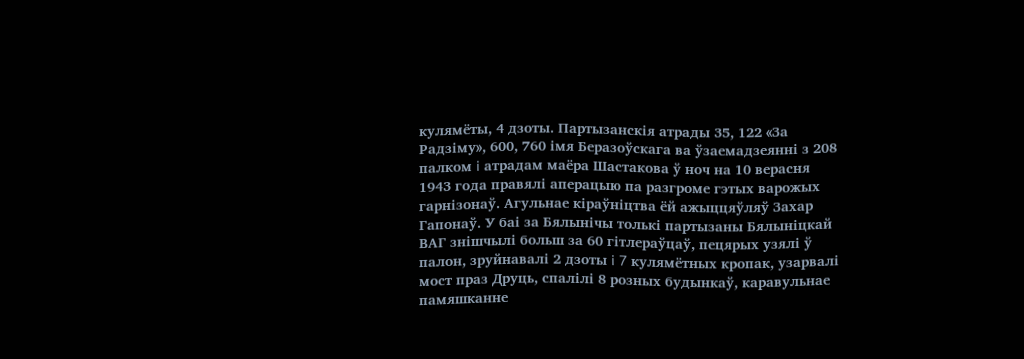кулямёты, 4 дзоты. Партызанскiя атрады 35, 122 «За Радзiму», 600, 760 iмя Беразоўскага ва ўзаемадзеяннi з 208 палком i атрадам маёра Шастакова ў ноч на 10 верасня 1943 года правялi аперацыю па разгроме гэтых варожых гарнiзонаў. Агульнае кiраўнiцтва ёй ажыццяўляў Захар Гапонаў. У баi за Бялынiчы толькi партызаны Бялынiцкай ВАГ знiшчылi больш за 60 гiтлераўцаў, пецярых узялi ў палон, зруйнавалi 2 дзоты i 7 кулямётных кропак, узарвалi мост праз Друць, спалiлi 8 розных будынкаў, каравульнае памяшканне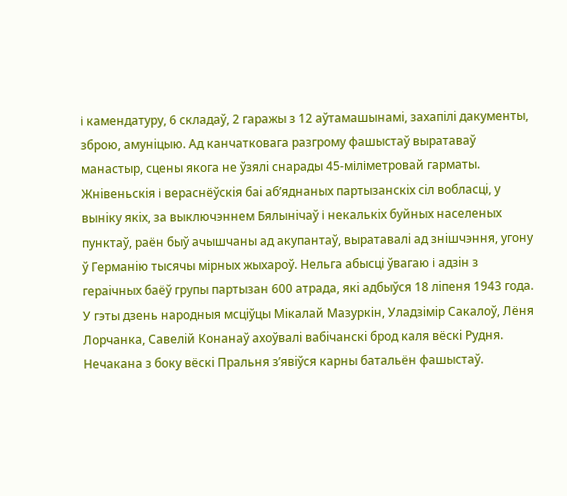i камендатуру, 6 складаў, 2 гаражы з 12 аўтамашынамi, захапiлi дакументы, зброю, амунiцыю. Ад канчатковага разгрому фашыстаў выратаваў манастыр, сцены якога не ўзялi снарады 45-міліметровай гарматы. Жнiвеньскiя i вераснёўскiя баi аб’яднаных партызанскiх сiл вобласцi, у вынiку якiх, за выключэннем Бялынiчаў i некалькiх буйных населеных пунктаў, раён быў ачышчаны ад акупантаў, выратавалi ад знiшчэння, угону ў Германiю тысячы мiрных жыхароў. Нельга абысцi ўвагаю i адзiн з гераiчных баёў групы партызан 600 атрада, якi адбыўся 18 лiпеня 1943 года. У гэты дзень народныя мсцiўцы Мiкалай Мазуркiн, Уладзiмiр Сакалоў, Лёня Лорчанка, Савелiй Конанаў ахоўвалi вабiчанскi брод каля вёскi Рудня. Нечакана з боку вёскi Пральня з’явiўся карны батальён фашыстаў.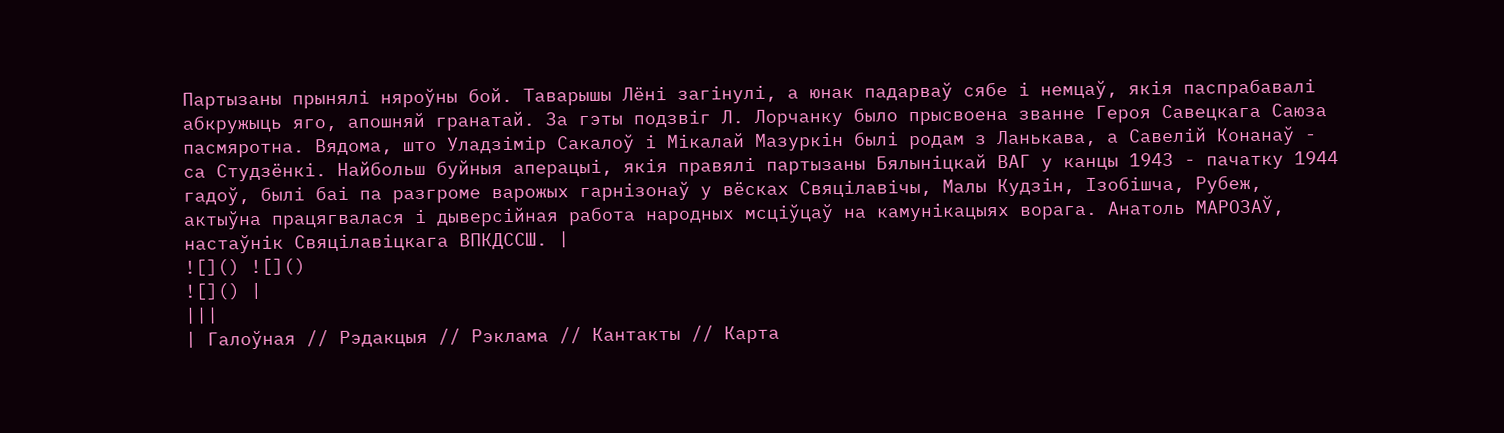Партызаны прынялi няроўны бой. Таварышы Лёнi загiнулi, а юнак падарваў сябе i немцаў, якiя паспрабавалi абкружыць яго, апошняй гранатай. За гэты подзвiг Л. Лорчанку было прысвоена званне Героя Савецкага Саюза пасмяротна. Вядома, што Уладзiмiр Сакалоў i Мiкалай Мазуркiн былi родам з Ланькава, а Савелiй Конанаў - са Студзёнкi. Найбольш буйныя аперацыi, якiя правялi партызаны Бялынiцкай ВАГ у канцы 1943 - пачатку 1944 гадоў, былi баi па разгроме варожых гарнiзонаў у вёсках Свяцiлавiчы, Малы Кудзiн, Iзобiшча, Рубеж, актыўна працягвалася i дыверсiйная работа народных мсцiўцаў на камунiкацыях ворага. Анатоль МАРОЗАЎ, настаўнiк Свяцiлавiцкага ВПКДССШ. |
![]() ![]()
![]() |
|||
| Галоўная // Рэдакцыя // Рэклама // Кантакты // Карта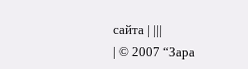сайта | |||
| © 2007 “Зара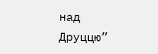над Друццю”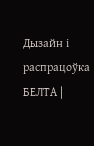Дызайн і распрацоўка БЕЛТА |